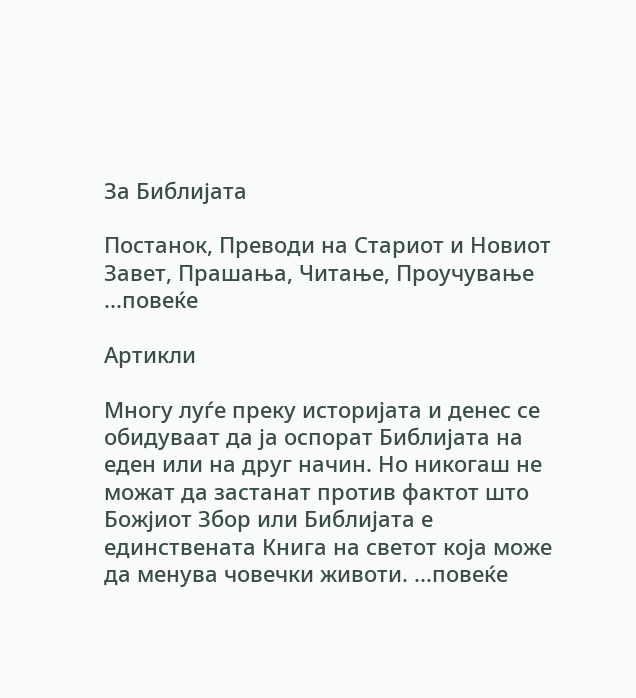За Библијата

Постанок, Преводи на Стариот и Новиот Завет, Прашања, Читање, Проучување ...повеќе

Артикли

Многу луѓе преку историјата и денес се обидуваат да ја оспорат Библијата на еден или на друг начин. Но никогаш не можат да застанат против фактот што Божјиот Збор или Библијата е единствената Книга на светот која може да менува човечки животи. ...повеќе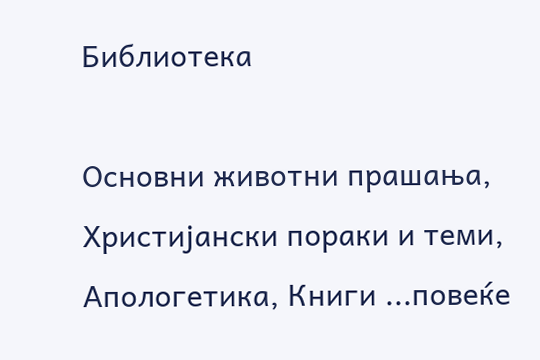Библиотека

Основни животни прашања, Христијански пораки и теми, Апологетика, Книги ...повеќе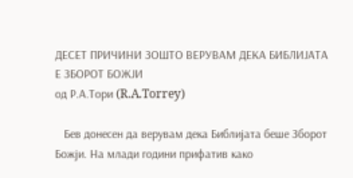ДЕСЕТ ПРИЧИНИ ЗОШТО ВЕРУВАМ ДЕКА БИБЛИЈАТА Е ЗБОРОТ БОЖЈИ
од Р.А.Тори (R.A.Torrey)

   Бев донесен да верувам дека Библијата беше Зборот Божји. На млади години прифатив како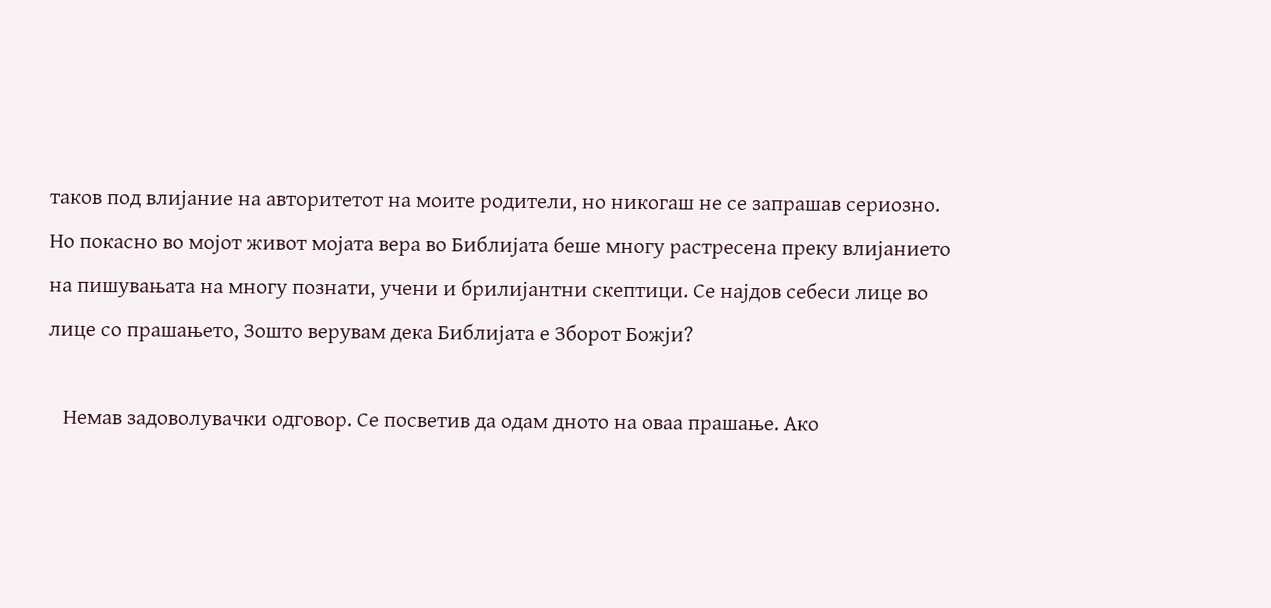таков под влијание на авторитетот на моите родители, но никогаш не се запрашав сериозно. Но покасно во мојот живот мојата вера во Библијата беше многу растресена преку влијанието на пишувањата на многу познати, учени и брилијантни скептици. Се најдов себеси лице во лице со прашањето, Зошто верувам дека Библијата е Зборот Божји?

   Немав задоволувачки одговор. Се посветив да одам дното на оваа прашање. Ако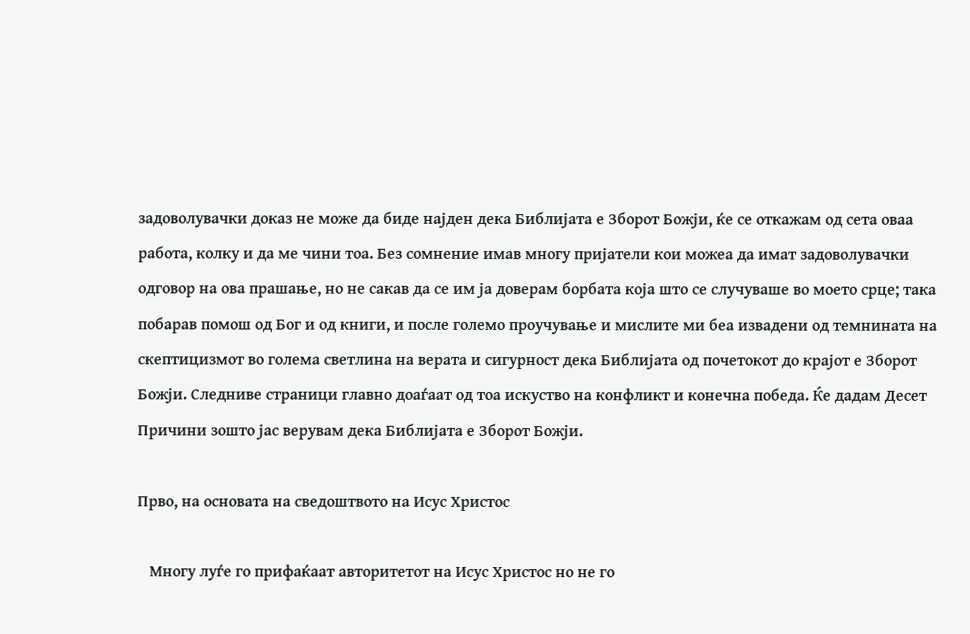задоволувачки доказ не може да биде најден дека Библијата е Зборот Божји, ќе се откажам од сета оваа работа, колку и да ме чини тоа. Без сомнение имав многу пријатели кои можеа да имат задоволувачки одговор на ова прашање, но не сакав да се им ја доверам борбата која што се случуваше во моето срце; така побарав помош од Бог и од книги, и после големо проучување и мислите ми беа извадени од темнината на скептицизмот во голема светлина на верата и сигурност дека Библијата од почетокот до крајот е Зборот Божји. Следниве страници главно доаѓаат од тоа искуство на конфликт и конечна победа. Ќе дадам Десет Причини зошто јас верувам дека Библијата е Зборот Божји.

Прво, на основата на сведоштвото на Исус Христос

   Многу луѓе го прифаќаат авторитетот на Исус Христос но не го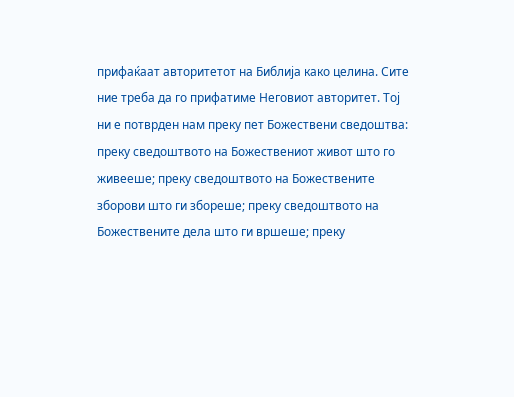прифаќаат авторитетот на Библија како целина. Сите ние треба да го прифатиме Неговиот авторитет. Тој ни е потврден нам преку пет Божествени сведоштва: преку сведоштвото на Божествениот живот што го живееше; преку сведоштвото на Божествените зборови што ги збореше; преку сведоштвото на Божествените дела што ги вршеше; преку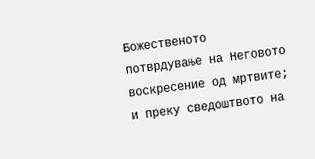Божественото потврдување на Неговото воскресение од мртвите; и преку сведоштвото на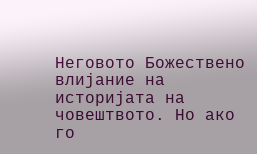Неговото Божествено влијание на историјата на човештвото. Но ако го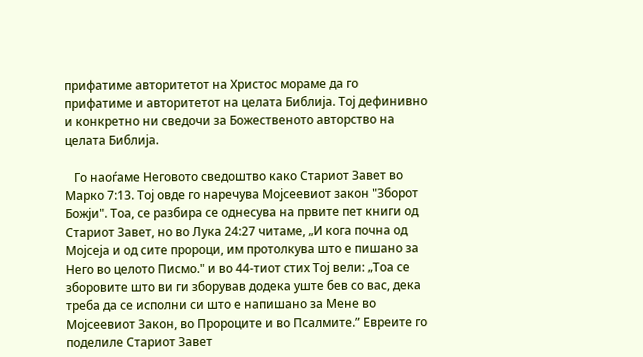прифатиме авторитетот на Христос мораме да го прифатиме и авторитетот на целата Библија. Тој дефинивно и конкретно ни сведочи за Божественото авторство на целата Библија.

   Го наоѓаме Неговото сведоштво како Стариот Завет во Марко 7:13. Тој овде го наречува Мојсеевиот закон "Зборот Божји". Тоа, се разбира се однесува на првите пет книги од Стариот Завет, но во Лука 24:27 читаме, „И кога почна од Мојсеја и од сите пророци, им протолкува што е пишано за Него во целото Писмо." и во 44-тиот стих Тој вели: „Тоа се зборовите што ви ги зборував додека уште бев со вас, дека треба да се исполни си што е напишано за Мене во Мојсеевиот Закон, во Пророците и во Псалмите.” Евреите го поделиле Стариот Завет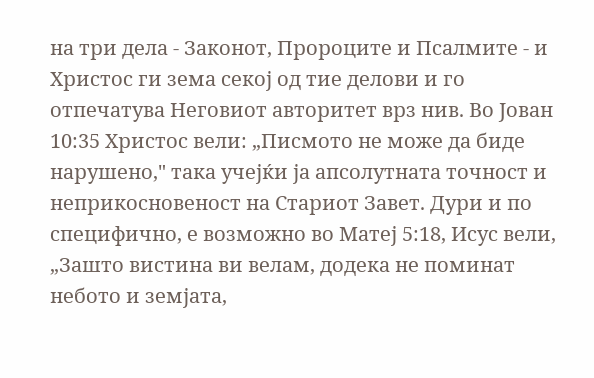на три дела - Законот, Пророците и Псалмите - и Христос ги зема секој од тие делови и го отпечатува Неговиот авторитет врз нив. Во Јован 10:35 Христос вели: „Писмото не може да биде нарушено," така учејќи ја апсолутната точност и неприкосновеност на Стариот Завет. Дури и по специфично, е возможно во Матеј 5:18, Исус вели, „Зашто вистина ви велам, додека не поминат небото и земјата,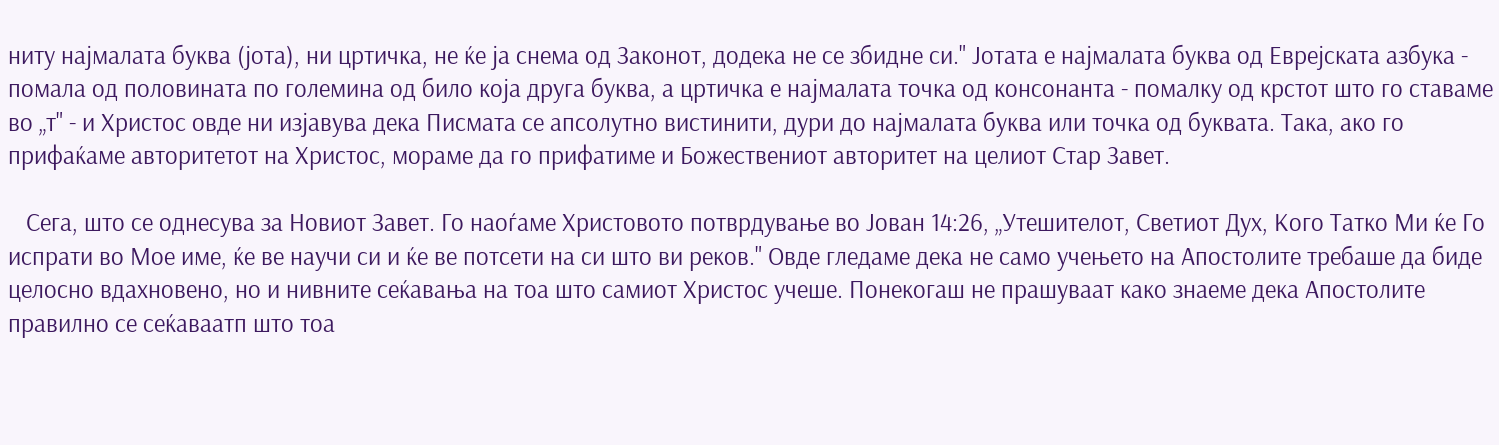ниту најмалата буква (јота), ни цртичка, не ќе ја снема од Законот, додека не се збидне си." Јотата е најмалата буква од Еврејската азбука - помала од половината по големина од било која друга буква, а цртичка е најмалата точка од консонанта - помалку од крстот што го ставаме во „т" - и Христос овде ни изјавува дека Писмата се апсолутно вистинити, дури до најмалата буква или точка од буквата. Така, ако го прифаќаме авторитетот на Христос, мораме да го прифатиме и Божествениот авторитет на целиот Стар Завет.

   Сега, што се однесува за Новиот Завет. Го наоѓаме Христовото потврдување во Јован 14:26, „Утешителот, Светиот Дух, Кого Татко Ми ќе Го испрати во Мое име, ќе ве научи си и ќе ве потсети на си што ви реков." Овде гледаме дека не само учењето на Апостолите требаше да биде целосно вдахновено, но и нивните сеќавања на тоа што самиот Христос учеше. Понекогаш не прашуваат како знаеме дека Апостолите правилно се сеќаваатп што тоа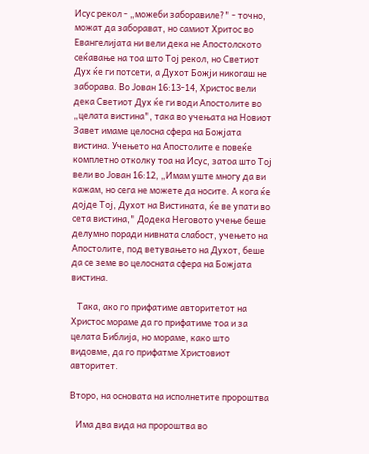Исус рекол - „можеби заборавиле?" - точно, мoжат да заборават, но самиот Хритос во Евангелијата ни вели дека не Апостолското сеќавање на тоа што Тој рекол, но Светиот Дух ќе ги потсети, а Духот Божји никогаш не заборава. Во Јован 16:13-14, Христос вели дека Светиот Дух ќе ги води Апостолите во „целата вистина", така во учењата на Новиот Завет имаме целосна сфера на Божјата вистина. Учењето на Апостолите е повеќе комплетно отколку тоа на Исус, затоа што Тој вели во Јован 16:12, „Имам уште многу да ви кажам, но сега не можете да носите. А кога ќе дојде Тој, Духот на Вистината, ќе ве упати во сета вистина," Додека Неговото учење беше делумно поради нивната слабост, учењето на Апостолите, под ветувањето на Духот, беше да се земе во целосната сфера на Божјата вистина.

   Така, ако го прифатиме авторитетот на Христос мораме да го прифатиме тоа и за целата Библија, но мораме, како што видовме, да го прифатме Христовиот авторитет.

Второ, на основата на исполнетите пророштва

   Има два вида на пророштва во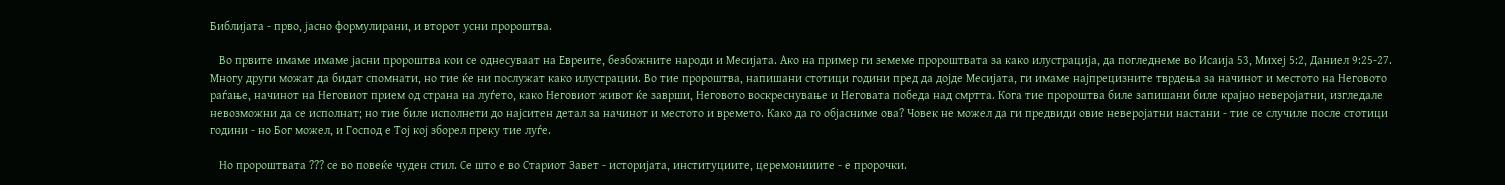Библијата - прво, јасно формулирани, и второт усни пророштва.

   Во првите имаме имаме јасни пророштва кои се однесуваат на Евреите, безбожните народи и Месијата. Ако на пример ги земеме пророштвата за како илустрација, да погледнеме во Исаија 53, Михеј 5:2, Даниел 9:25-27. Многу други можат да бидат спомнати, но тие ќе ни послужат како илустрации. Во тие пророштва, напишани стотици години пред да дојде Месијата, ги имаме најпрецизните тврдења за начинот и местото на Неговото раѓање, начинот на Неговиот прием од страна на луѓето, како Неговиот живот ќе заврши, Неговото воскреснување и Неговата победа над смртта. Кога тие пророштва биле запишани биле крајно неверојатни, изгледале невозможни да се исполнат; но тие биле исполнети до најситен детал за начинот и местото и времето. Како да го објасниме ова? Човек не можел да ги предвиди овие неверојатни настани - тие се случиле после стотици години - но Бог можел, и Господ е Тој кој зборел преку тие луѓе.

   Но пророштвата ??? се во повеќе чуден стил. Се што е во Стариот Завет - историјата, институциите, церемонииите - е пророчки.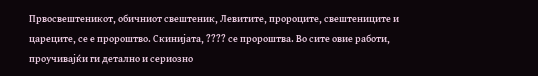Првосвештеникот, обичниот свештеник, Левитите, пророците, свештениците и цареците, се е пророштво. Скинијата, ???? се пророштва. Во сите овие работи, проучивајќи ги детално и сериозно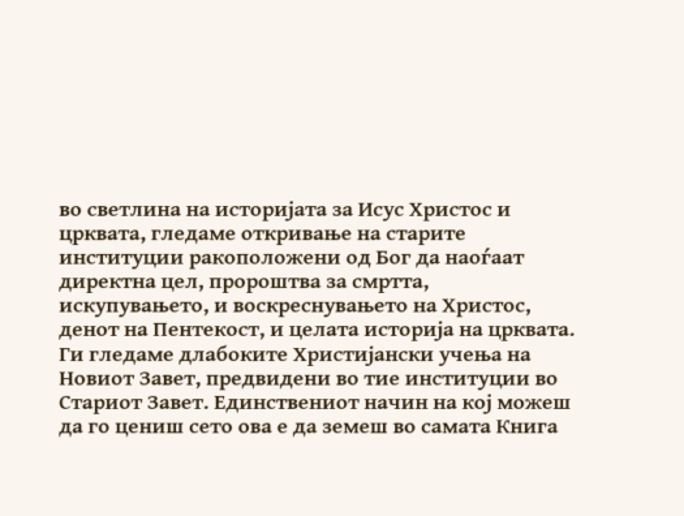во светлина на историјата за Исус Христос и црквата, гледаме откривање на старите институции ракоположени од Бог да наоѓаат директна цел, пророштва за смртта, искупувањето, и воскреснувањето на Христос, денот на Пентекост, и целата историја на црквата. Ги гледаме длабоките Христијански учења на Новиот Завет, предвидени во тие институции во Стариот Завет. Единствениот начин на кој можеш да го цениш сето ова е да земеш во самата Книга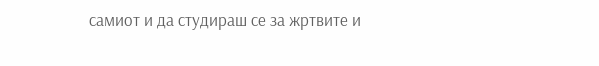самиот и да студираш се за жртвите и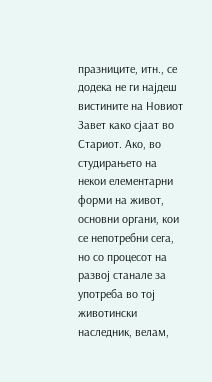празниците, итн., се додека не ги најдеш вистините на Новиот Завет како сјаат во Стариот. Ако, во студирањето на некои елементарни форми на живот, основни органи, кои се непотребни сега, но со процесот на развој станале за употреба во тој животински наследник, велам,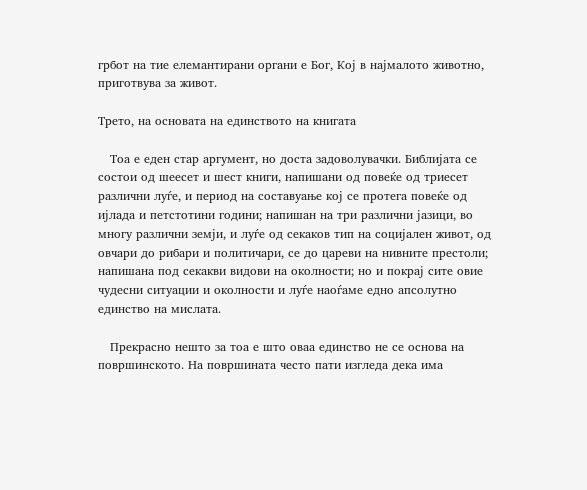грбот на тие елемантирани органи е Бог, Кој в најмалото животно, приготвува за живот.

Трето, на основата на единството на книгата

   Тоа е еден стар аргумент, но доста задоволувачки. Библијата се состои од шеесет и шест книги, напишани од повеќе од триесет различни луѓе, и период на составуање кој се протега повеќе од ијлада и петстотини години; напишан на три различни јазици, во многу различни земји, и луѓе од секаков тип на социјален живот, од овчари до рибари и политичари, се до цареви на нивните престоли; напишана под секакви видови на околности; но и покрај сите овие чудесни ситуации и околности и луѓе наоѓаме едно апсолутно единство на мислата.

   Прекрасно нешто за тоа е што оваа единство не се основа на површинското. На површината често пати изгледа дека има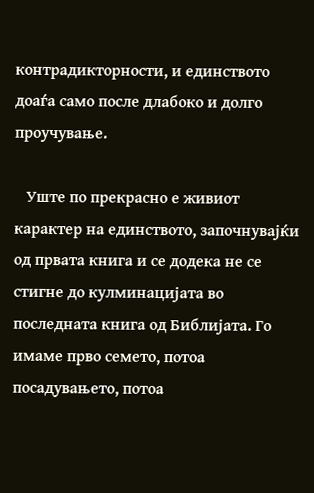контрадикторности, и единството доаѓа само после длабоко и долго проучување.

   Уште по прекрасно е живиот карактер на единството, започнувајќи од првата книга и се додека не се стигне до кулминацијата во последната книга од Библијата. Го имаме прво семето, потоа посадувањето, потоа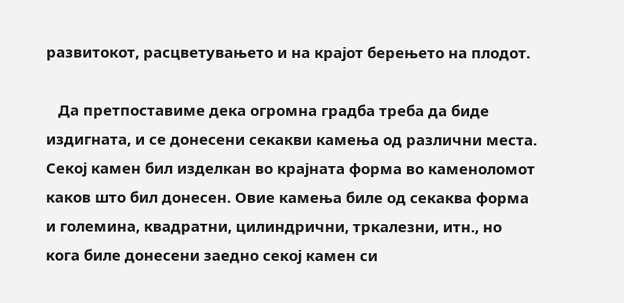развитокот, расцветувањето и на крајот берењето на плодот.

   Да претпоставиме дека огромна градба треба да биде издигната, и се донесени секакви камења од различни места. Секој камен бил изделкан во крајната форма во каменоломот каков што бил донесен. Овие камења биле од секаква форма и големина, квадратни, цилиндрични, тркалезни, итн., но кога биле донесени заедно секој камен си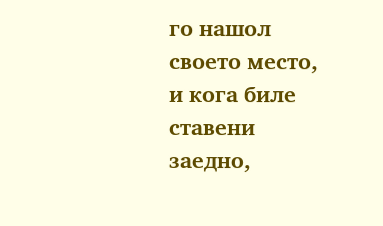го нашол своето место, и кога биле ставени заедно,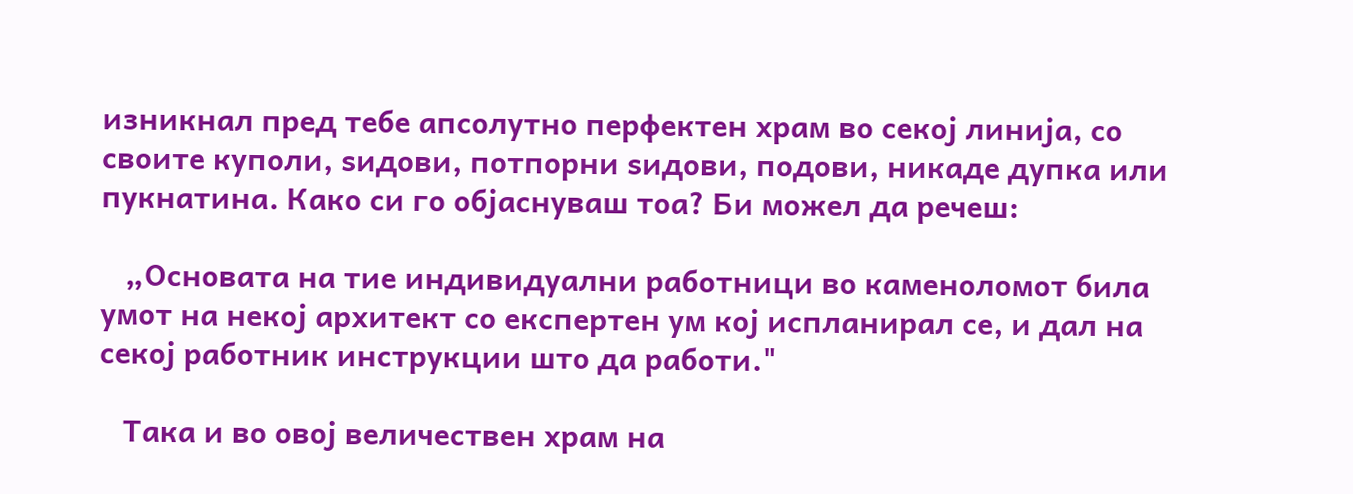изникнал пред тебе апсолутно перфектен храм во секој линија, со своите куполи, ѕидови, потпорни ѕидови, подови, никаде дупка или пукнатина. Како си го објаснуваш тоа? Би можел да речеш:

   „Основата на тие индивидуални работници во каменоломот била умот на некој архитект со експертен ум кој испланирал сe, и дал на секој работник инструкции што да работи."

   Така и во овој величествен храм на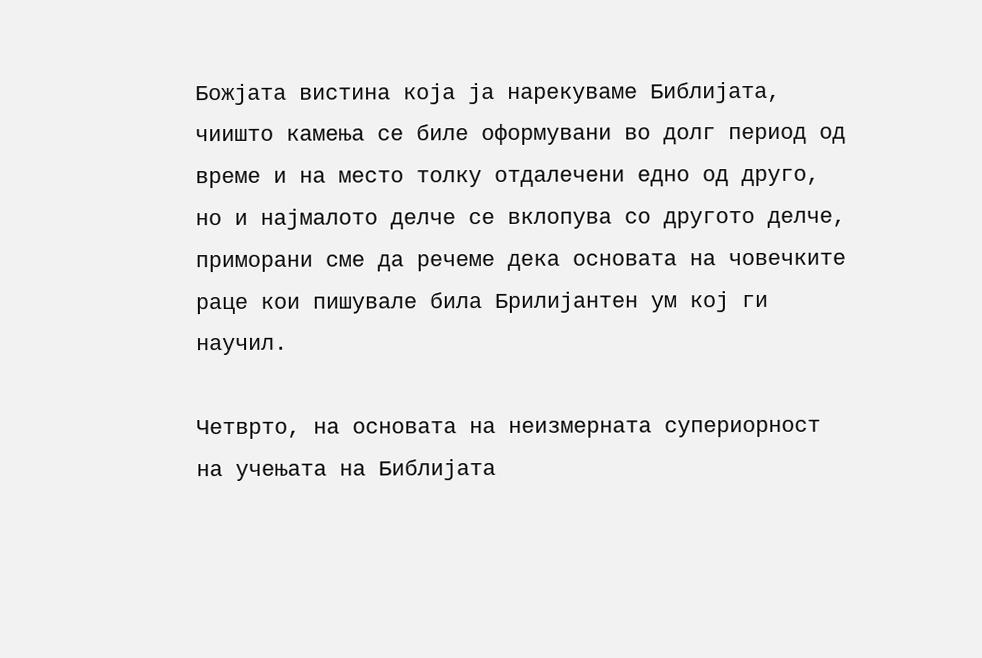Божјата вистина која ја нарекуваме Библијата, чиишто камења се биле оформувани во долг период од време и на место толку отдалечени едно од друго, но и најмалото делче се вклопува со другото делче, приморани сме да речеме дека основата на човечките раце кои пишувале била Брилијантен ум кој ги научил.

Четврто, на основата на неизмерната супериорност на учењата на Библијата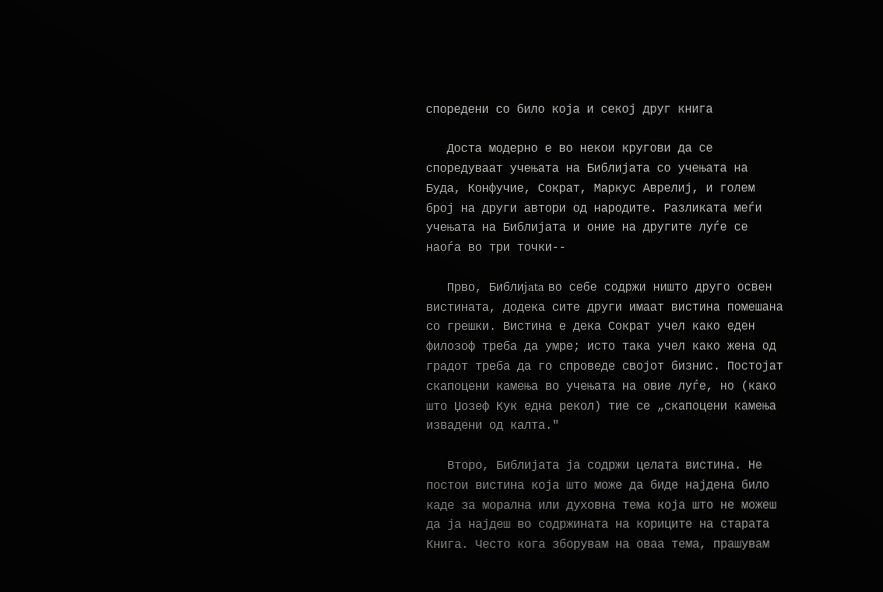споредени со било која и секој друг книга

   Доста модерно е во некои кругови да се споредуваат учењата на Библијата со учењата на Буда, Конфучие, Сократ, Маркус Аврелиј, и голем број на други автори од народите. Разликата меѓи учењата на Библијата и оние на другите луѓе се наоѓа во три точки--

   Прво, Библиjata во себе содржи ништо друго освен вистината, додека сите други имаат вистина помешана со грешки. Вистина е дека Сократ учел како еден филозоф треба да умре; исто така учел како жена од градот треба да го спроведе својот бизнис. Постојат скапоцени камења во учењата на овие луѓе, но (како што Џозеф Кук една рекол) тие се „скапоцени камења извадени од калта."

   Второ, Библијата ја содржи целата вистина. Не постои вистина која што може да биде најдена било каде за морална или духовна тема која што не можеш да ја најдеш во содржината на кориците на старата Книга. Често кога зборувам на оваа тема, прашувам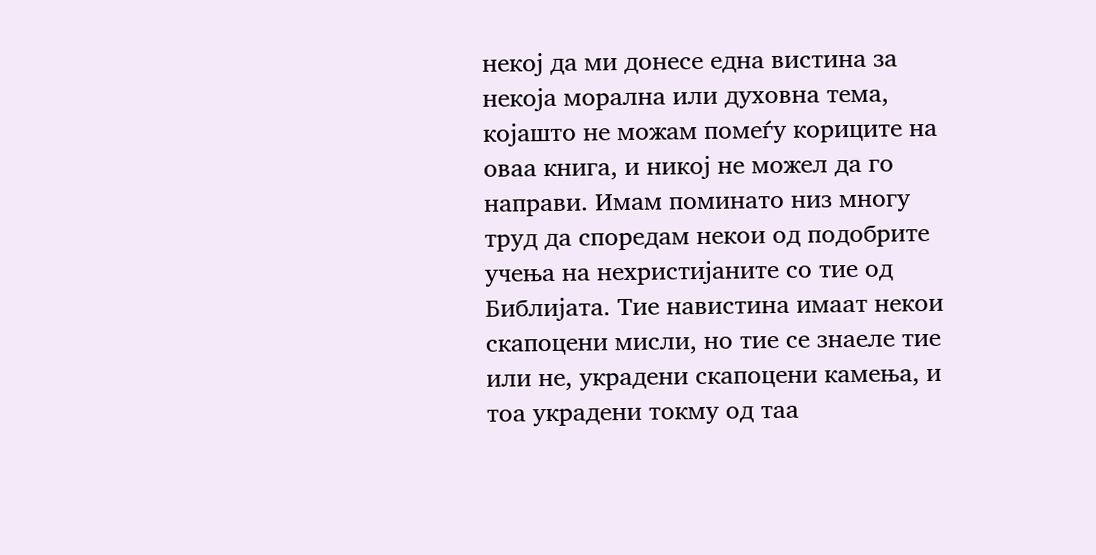некој да ми донесе една вистина за некоја морална или духовна тема, којашто не можам помеѓу кориците на оваа книга, и никој не можел да го направи. Имам поминато низ многу труд да споредам некои од подобрите учења на нехристијаните со тие од Библијата. Тие навистина имаат некои скапоцени мисли, но тие се знаеле тие или не, украдени скапоцени камења, и тоа украдени токму од таа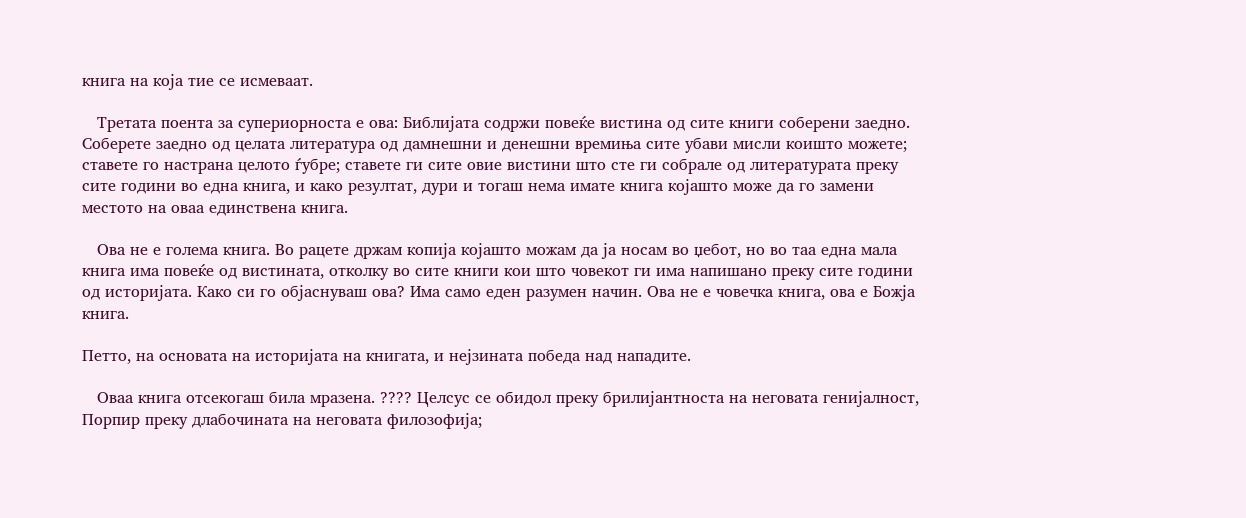книга на која тие се исмеваат.

   Третата поента за супериорноста е ова: Библијата содржи повеќе вистина од сите книги соберени заедно. Соберете заедно од целата литература од дамнешни и денешни времиња сите убави мисли коишто можете; ставете го настрана целото ѓубре; ставете ги сите овие вистини што сте ги собрале од литературата преку сите години во една книга, и како резултат, дури и тогаш нема имате книга којашто може да го замени местото на оваа единствена книга.

   Ова не е голема книга. Во рацете држам копија којашто можам да ја носам во џебот, но во таа една мала книга има повеќе од вистината, отколку во сите книги кои што човекот ги има напишано преку сите години од историјата. Како си го објаснуваш ова? Има само еден разумен начин. Ова не е човечка книга, ова е Божја книга.

Петто, на основата на историјата на книгата, и нејзината победа над нападите.

   Оваа книга отсекогаш била мразена. ???? Целсус се обидол преку брилијантноста на неговата генијалност, Порпир преку длабочината на неговата филозофија;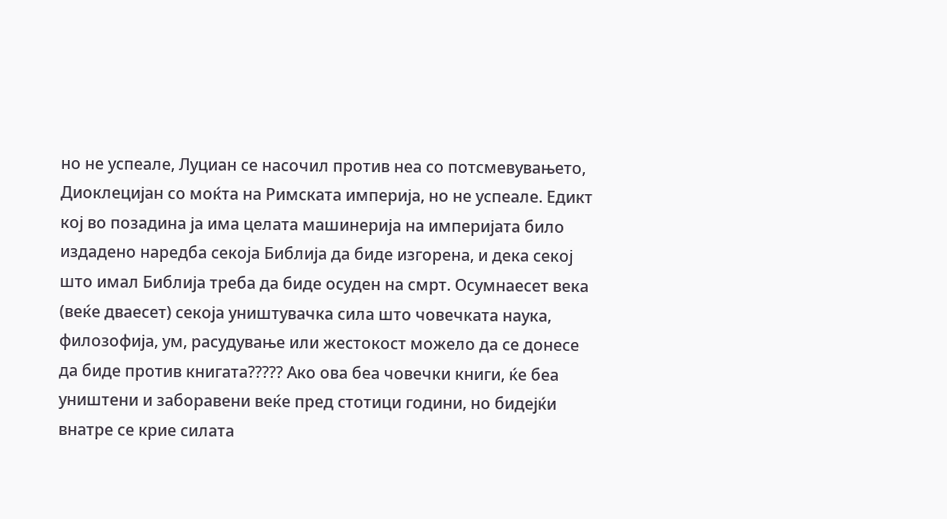но не успеале, Луциан се насочил против неа со потсмевувањето, Диоклецијан со моќта на Римската империја, но не успеале. Едикт кој во позадина ја има целата машинерија на империјата било издадено наредба секоја Библија да биде изгорена, и дека секој што имал Библија треба да биде осуден на смрт. Осумнаесет века (веќе дваесет) секоја уништувачка сила што човечката наука, филозофија, ум, расудување или жестокост можело да се донесе да биде против книгата????? Ако ова беа човечки книги, ќе беа уништени и заборавени веќе пред стотици години, но бидејќи внатре се крие силата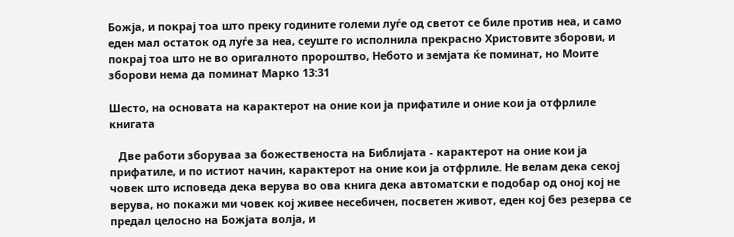Божја, и покрај тоа што преку годините големи луѓе од светот се биле против неа, и само еден мал остаток од луѓе за неа, сеуште го исполнила прекрасно Христовите зборови, и покрај тоа што не во оригалното пророштво, Небото и земјата ќе поминат, но Моите зборови нема да поминат Марко 13:31

Шесто, на основата на карактерот на оние кои ја прифатиле и оние кои ја отфрлиле книгата

   Две работи зборуваа за божественоста на Библијата - карактерот на оние кои ја прифатиле, и по истиот начин, карактерот на оние кои ја отфрлиле. Не велам дека секој човек што исповеда дека верува во ова книга дека автоматски е подобар од оној кој не верува, но покажи ми човек кој живее несебичен, посветен живот, еден кој без резерва се предал целосно на Божјата волја, и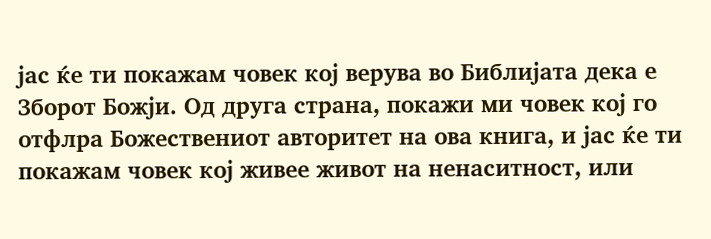јас ќе ти покажам човек кој верува во Библијата дека е Зборот Божји. Од друга страна, покажи ми човек кој го отфлра Божествениот авторитет на ова книга, и јас ќе ти покажам човек кој живее живот на ненаситност, или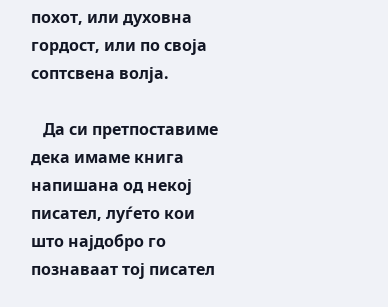похот, или духовна гордост, или по своја соптсвена волја.

   Да си претпоставиме дека имаме книга напишана од некој писател, луѓето кои што најдобро го познаваат тој писател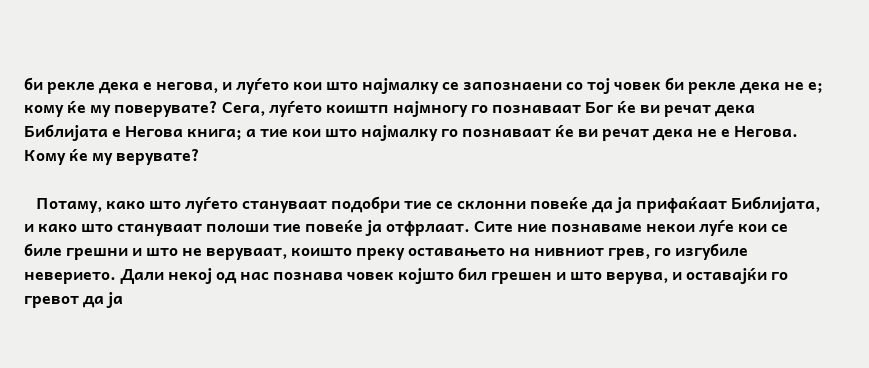би рекле дека е негова, и луѓето кои што најмалку се запознаени со тој човек би рекле дека не е; кому ќе му поверувате? Сега, луѓето коиштп најмногу го познаваат Бог ќе ви речат дека Библијата е Негова книга; а тие кои што најмалку го познаваат ќе ви речат дека не е Негова. Кому ќе му верувате?

   Потаму, како што луѓето стануваат подобри тие се склонни повеќе да ја прифаќаат Библијата, и како што стануваат полоши тие повеќе ја отфрлаат. Сите ние познаваме некои луѓе кои се биле грешни и што не веруваат, коишто преку оставањето на нивниот грев, го изгубиле неверието. Дали некој од нас познава човек којшто бил грешен и што верува, и оставајќи го гревот да ја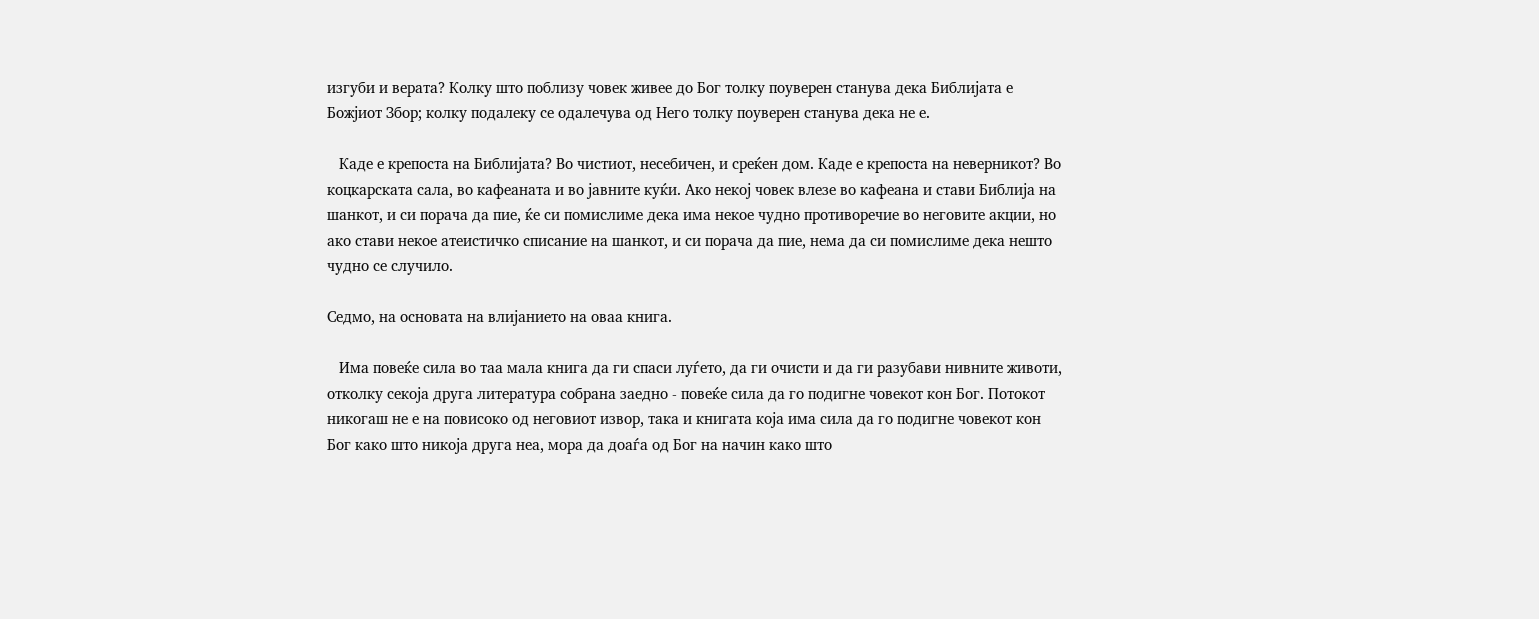изгуби и верата? Колку што поблизу човек живее до Бог толку поуверен станува дека Библијата е Божјиот Збор; колку подалеку се одалечува од Него толку поуверен станува дека не е.

   Каде е крепоста на Библијата? Во чистиот, несебичен, и среќен дом. Каде е крепоста на неверникот? Во коцкарската сала, во кафеаната и во јавните куќи. Ако некој човек влезе во кафеана и стави Библија на шанкот, и си порача да пие, ќе си помислиме дека има некое чудно противоречие во неговите акции, но ако стави некое атеистичко списание на шанкот, и си порача да пие, нема да си помислиме дека нешто чудно се случило.

Седмо, на основата на влијанието на оваа книга.

   Има повеќе сила во таа мала книга да ги спаси луѓето, да ги очисти и да ги разубави нивните животи, отколку секоја друга литература собрана заедно - повеќе сила да го подигне човекот кон Бог. Потокот никогаш не е на повисоко од неговиот извор, така и книгата која има сила да го подигне човекот кон Бог како што никоја друга неа, мора да доаѓа од Бог на начин како што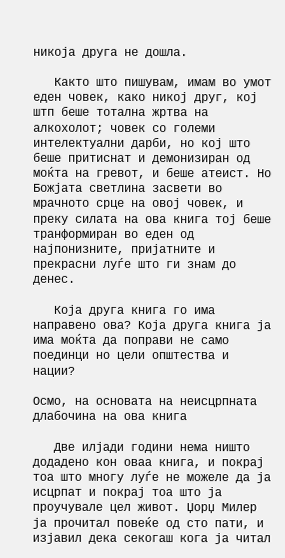никоја друга не дошла.

   Както што пишувам, имам во умот еден човек, како никој друг, кој штп беше тотална жртва на алкохолот; човек со големи интелектуални дарби, но кој што беше притиснат и демонизиран од моќта на гревот, и беше атеист. Но Божјата светлина засвети во мрачното срце на овој човек, и преку силата на ова книга тој беше транформиран во еден од најпонизните, пријатните и прекрасни луѓе што ги знам до денес.

   Која друга книга го има направено ова? Која друга книга ја има моќта да поправи не само поединци но цели општества и нации?

Осмо, на основата на неисцрпната длабочина на ова книга

   Две илјади години нема ништо додадено кон оваа книга, и покрај тоа што многу луѓе не можеле да ја исцрпат и покрај тоа што ја проучувале цел живот. Џорџ Милер ја прочитал повеќе од сто пати, и изјавил дека секогаш кога ја читал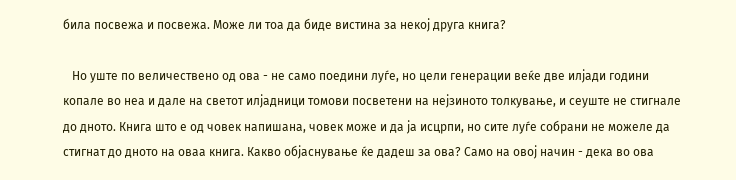била посвежа и посвежа. Може ли тоа да биде вистина за некој друга книга?

   Но уште по величествено од ова - не само поедини луѓе, но цели генерации веќе две илјади години копале во неа и дале на светот илјадници томови посветени на нејзиното толкување, и сеуште не стигнале до дното. Книга што е од човек напишана, човек може и да ја исцрпи, но сите луѓе собрани не можеле да стигнат до дното на оваа книга. Какво објаснување ќе дадеш за ова? Само на овој начин - дека во ова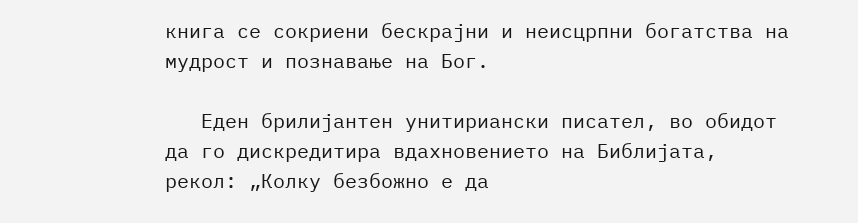книга се сокриени бескрајни и неисцрпни богатства на мудрост и познавање на Бог.

   Еден брилијантен унитириански писател, во обидот да го дискредитира вдахновението на Библијата, рекол: „Колку безбожно е да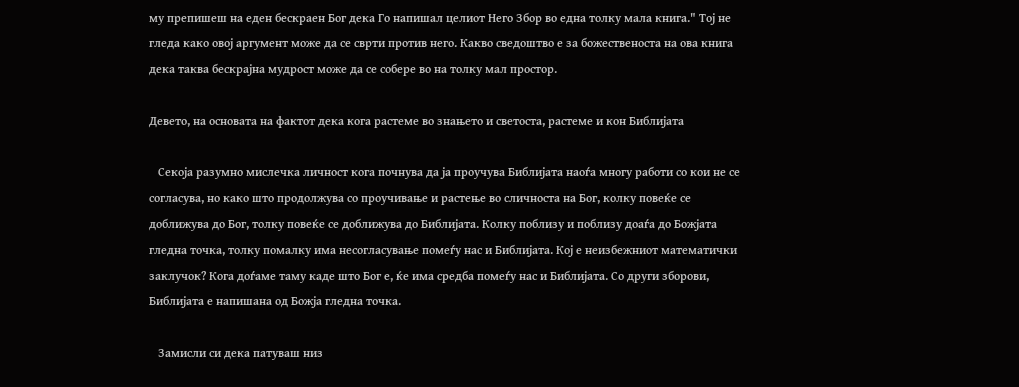му препишеш на еден бескраен Бог дека Го напишал целиот Него Збор во една толку мала книга." Тој не гледа како овој аргумент може да се сврти против него. Какво сведоштво е за божественоста на ова книга дека таква бескрајна мудрост може да се собере во на толку мал простор.

Девето, на основата на фактот дека кога растеме во знањето и светоста, растеме и кон Библијата

   Секоја разумно мислечка личност кога почнува да ја проучува Библијата наоѓа многу работи со кои не се согласува, но како што продолжува со проучивање и растење во сличноста на Бог, колку повеќе се доближува до Бог, толку повеќе се доближува до Библијата. Колку поблизу и поблизу доаѓа до Божјата гледна точка, толку помалку има несогласување помеѓу нас и Библијата. Кој е неизбежниот математички заклучок? Кога доѓаме таму каде што Бог е, ќе има средба помеѓу нас и Библијата. Со други зборови, Библијата е напишана од Божја гледна точка.

   Замисли си дека патуваш низ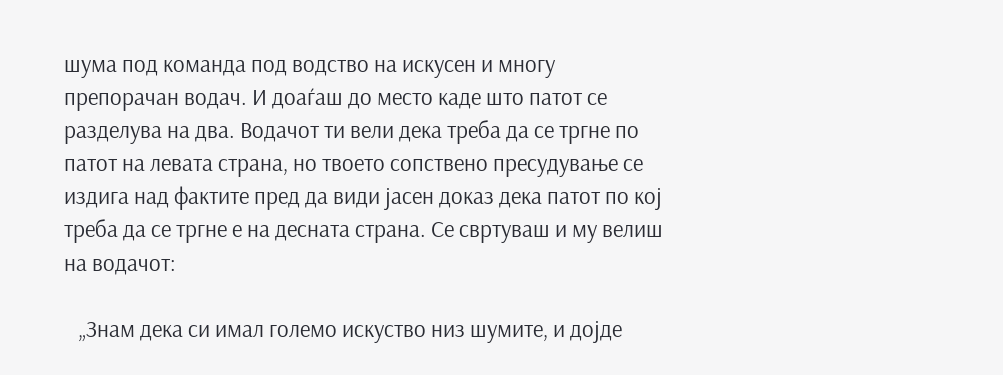шума под команда под водство на искусен и многу препорачан водач. И доаѓаш до место каде што патот се разделува на два. Водачот ти вели дека треба да се тргне по патот на левата страна, но твоето сопствено пресудување се издига над фактите пред да види јасен доказ дека патот по кој треба да се тргне е на десната страна. Се свртуваш и му велиш на водачот:

   „Знам дека си имал големо искуство низ шумите, и дојде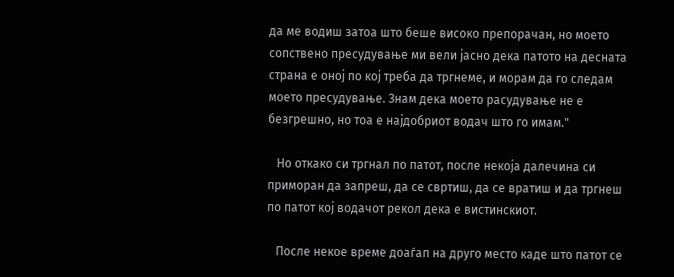да ме водиш затоа што беше високо препорачан, но моето сопствено пресудување ми вели јасно дека патото на десната страна е оној по кој треба да тргнеме, и морам да го следам моето пресудување. Знам дека моето расудување не е безгрешно, но тоа е најдобриот водач што го имам."

   Но откако си тргнал по патот, после некоја далечина си приморан да запреш, да се свртиш, да се вратиш и да тргнеш по патот кој водачот рекол дека е вистинскиот.

   После некое време доаѓап на друго место каде што патот се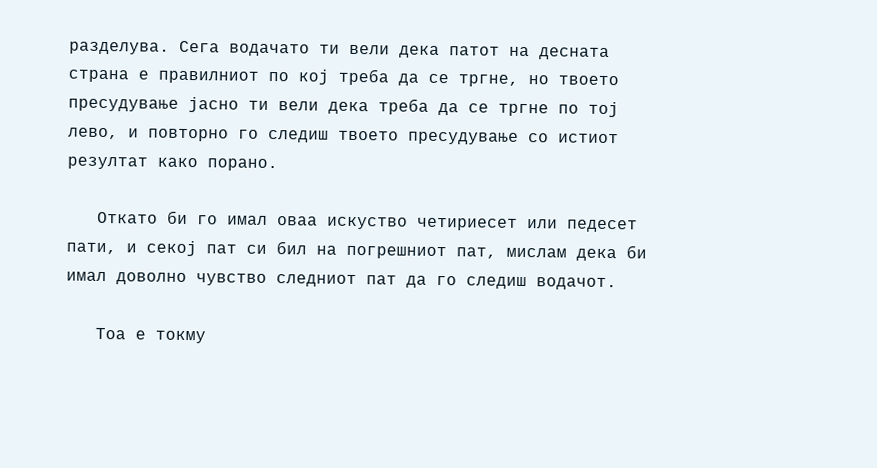разделува. Сега водачато ти вели дека патот на десната страна е правилниот по кој треба да се тргне, но твоето пресудување јасно ти вели дека треба да се тргне по тој лево, и повторно го следиш твоето пресудување со истиот резултат како порано.

   Откато би го имал оваа искуство четириесет или педесет пати, и секој пат си бил на погрешниот пат, мислам дека би имал доволно чувство следниот пат да го следиш водачот.

   Тоа е токму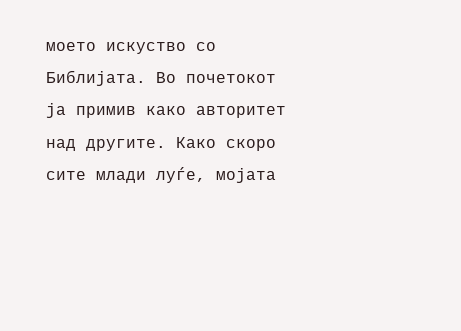моето искуство со Библијата. Во почетокот ја примив како авторитет над другите. Како скоро сите млади луѓе, мојата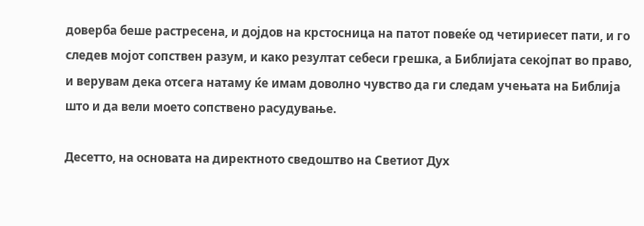доверба беше растресена, и дојдов на крстосница на патот повеќе од четириесет пати, и го следев мојот сопствен разум, и како резултат себеси грешка, а Библијата секојпат во право, и верувам дека отсега натаму ќе имам доволно чувство да ги следам учењата на Библија што и да вели моето сопствено расудување.

Десетто, на основата на директното сведоштво на Светиот Дух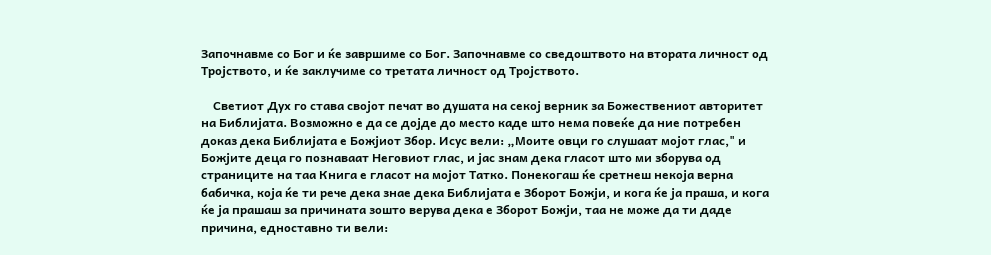Започнавме со Бог и ќе завршиме со Бог. Започнавме со сведоштвото на втората личност од Тројството, и ќе заклучиме со третата личност од Тројството.

    Светиот Дух го става својот печат во душата на секој верник за Божествениот авторитет на Библијата. Возможно е да се дојде до место каде што нема повеќе да ние потребен доказ дека Библијата е Божјиот Збор. Исус вели: „Моите овци го слушаат мојот глас," и Божјите деца го познаваат Неговиот глас, и јас знам дека гласот што ми зборува од страниците на таа Книга е гласот на мојот Татко. Понекогаш ќе сретнеш некоја верна бабичка, која ќе ти рече дека знае дека Библијата е Зборот Божји, и кога ќе ја праша, и кога ќе ја прашаш за причината зошто верува дека е Зборот Божји, таа не може да ти даде причина, едноставно ти вели: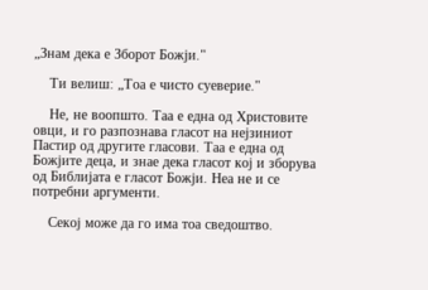„Знам дека е Зборот Божји."

    Ти велиш: „Тоа е чисто суеверие."

    Не, не воопшто. Таа е една од Христовите овци, и го разпознава гласот на нејзиниот Пастир од другите гласови. Таа е една од Божјите деца, и знае дека гласот кој и зборува од Библијата е гласот Божји. Неа не и се потребни аргументи.

    Секој може да го има тоа сведоштво.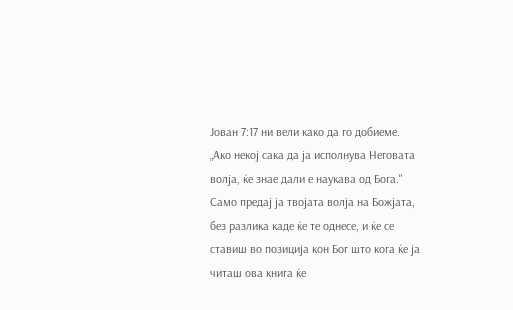Јован 7:17 ни вели како да го добиеме. „Ако некој сака да ја исполнува Неговата волја, ќе знае дали е наукава од Бога." Само предај ја твојата волја на Божјата, без разлика каде ќе те однесе, и ќе се ставиш во позиција кон Бог што кога ќе ја читаш ова книга ќе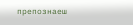препознаеш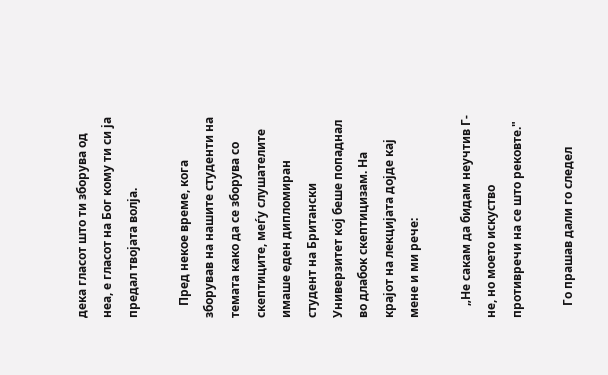дека гласот што ти зборува од неа, е гласот на Бог кому ти си ја предал твојата волја.

    Пред некое време, кога зборував на нашите студенти на темата како да се зборува со скептиците, меѓу слушателите имаше еден дипломиран студент на Британски Универзитет кој беше попаднал во длабок скептицизам. На крајот на лекцијата дојде кај мене и ми рече:

    „Не сакам да бидам неучтив Г-не, но моето искуство противречи на се што рековте."

    Го прашав дали го следел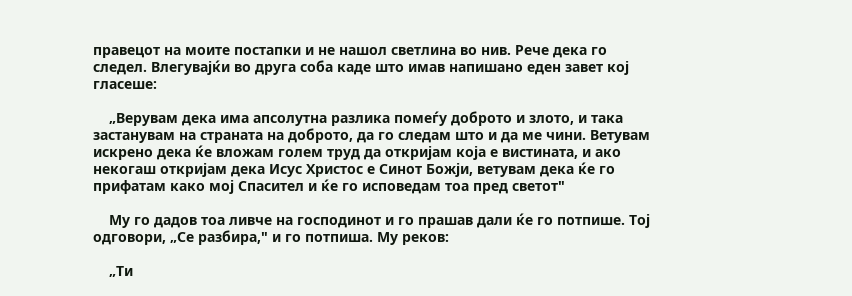правецот на моите постапки и не нашол светлина во нив. Рече дека го следел. Влегувајќи во друга соба каде што имав напишано еден завет кој гласеше:

    „Верувам дека има апсолутна разлика помеѓу доброто и злото, и така застанувам на страната на доброто, да го следам што и да ме чини. Ветувам искрено дека ќе вложам голем труд да откријам која е вистината, и ако некогаш откријам дека Исус Христос е Синот Божји, ветувам дека ќе го прифатам како мој Спасител и ќе го исповедам тоа пред светот"

    Му го дадов тоа ливче на господинот и го прашав дали ќе го потпише. Тој одговори, „Се разбира," и го потпиша. Му реков:

    „Ти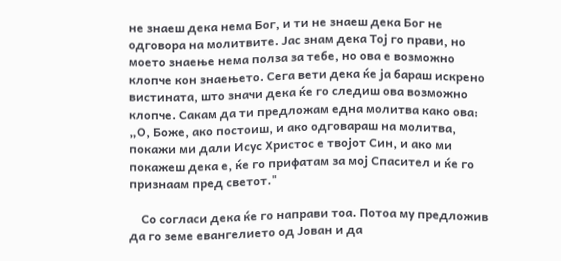не знаеш дека нема Бог, и ти не знаеш дека Бог не одговора на молитвите. Јас знам дека Тој го прави, но моето знаење нема полза за тебе, но ова е возможно клопче кон знаењето. Сега вети дека ќе ја бараш искрено вистината, што значи дека ќе го следиш ова возможно клопче. Сакам да ти предложам една молитва како ова: „О, Боже, ако постоиш, и ако одговараш на молитва, покажи ми дали Исус Христос е твојот Син, и ако ми покажеш дека е, ќе го прифатам за мој Спасител и ќе го признаам пред светот."

    Со согласи дека ќе го направи тоа. Потоа му предложив да го земе евангелието од Јован и да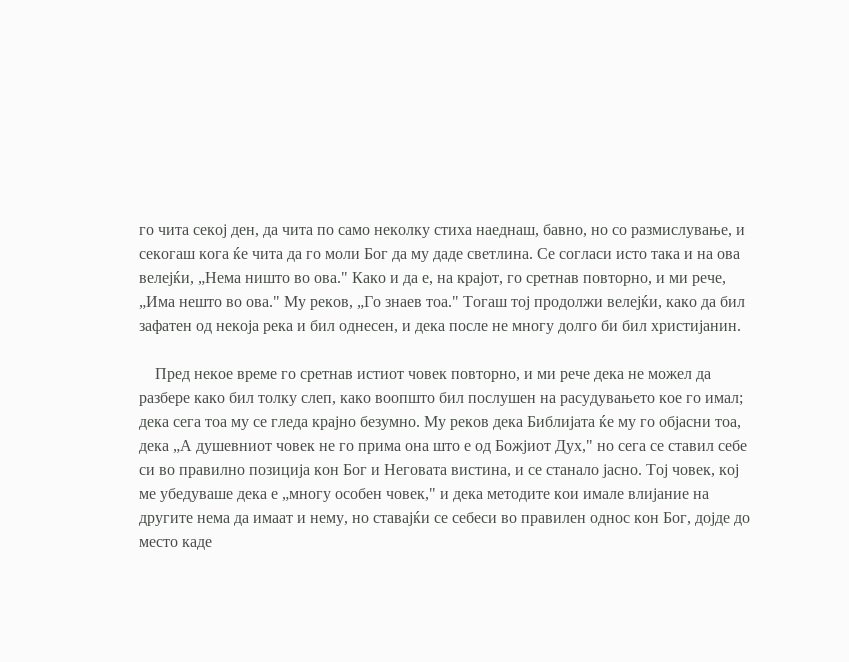го чита секој ден, да чита по само неколку стиха наеднаш, бавно, но со размислување, и секогаш кога ќе чита да го моли Бог да му даде светлина. Се согласи исто така и на ова велејќи, „Нема ништо во ова." Како и да е, на крајот, го сретнав повторно, и ми рече, „Има нешто во ова." Му реков, „Го знаев тоа." Тогаш тој продолжи велејќи, како да бил зафатен од некоја река и бил однесен, и дека после не многу долго би бил христијанин.

    Пред некое време го сретнав истиот човек повторно, и ми рече дека не можел да разбере како бил толку слеп, како воопшто бил послушен на расудувањето кое го имал; дека сега тоа му се гледа крајно безумно. Му реков дека Библијата ќе му го објасни тоа, дека „А душевниот човек не го прима она што е од Божјиот Дух," но сега се ставил себе си во правилно позиција кон Бог и Неговата вистина, и сe станало јасно. Тој човек, кој ме убедуваше дека е „многу особен човек," и дека методите кои имале влијание на другите нема да имаат и нему, но ставајќи се себеси во правилен однос кон Бог, дојде до место каде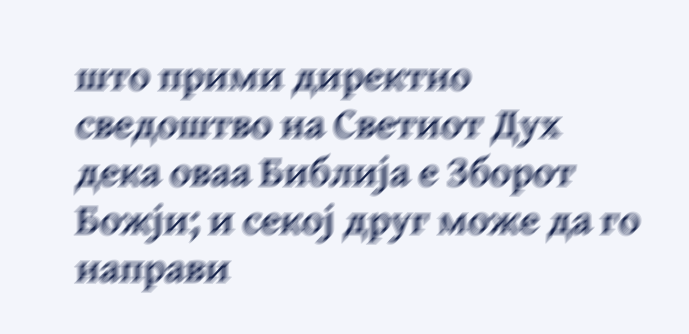што прими директно сведоштво на Светиот Дух дека оваа Библија е Зборот Божји; и секој друг може да го направи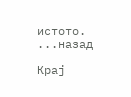истото.   ...назад

Крај